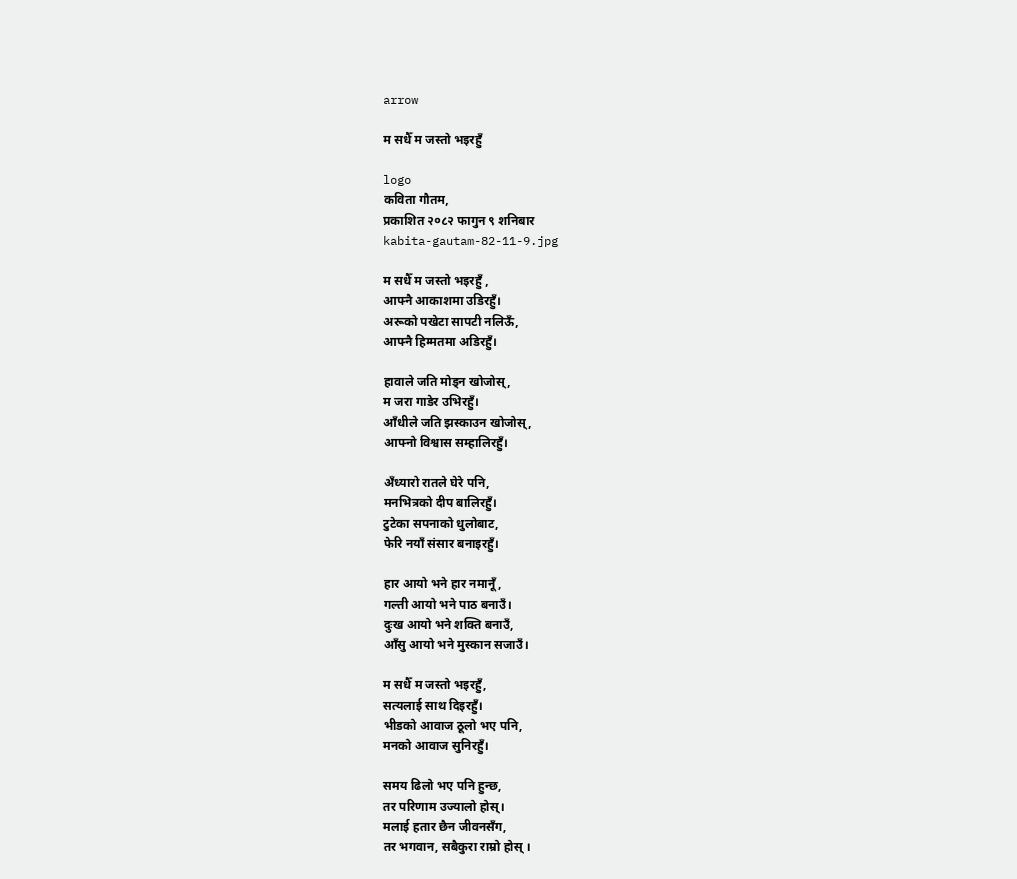arrow

म सधैँ म जस्तो भइरहुँ

logo
कविता गौतम,
प्रकाशित २०८२ फागुन ९ शनिबार
kabita-gautam-82-11-9.jpg

म सधैँ म जस्तो भइरहुँ ,
आफ्नै आकाशमा उडिरहुँ।
अरूको पखेटा सापटी नलिऊँ,
आफ्नै हिम्मतमा अडिरहुँ।

हावाले जति मोड्न खोजोस्,
म जरा गाडेर उभिरहुँ।
आँधीले जति झस्काउन खोजोस्,
आफ्नो विश्वास सम्हालिरहुँ।

अँध्यारो रातले घेरे पनि,
मनभित्रको दीप बालिरहुँ।
टुटेका सपनाको धुलोबाट,
फेरि नयाँ संसार बनाइरहुँ।

हार आयो भने हार नमानूँ,
गल्ती आयो भने पाठ बनाउँ।
दुःख आयो भने शक्ति बनाउँ,
आँसु आयो भने मुस्कान सजाउँ।

म सधैँ म जस्तो भइरहुँ,
सत्यलाई साथ दिइरहुँ।
भीडको आवाज ठूलो भए पनि,
मनको आवाज सुनिरहुँ।

समय ढिलो भए पनि हुन्छ,
तर परिणाम उज्यालो होस्।
मलाई हतार छैन जीवनसँग,
तर भगवान, सबैकुरा राम्रो होस् ।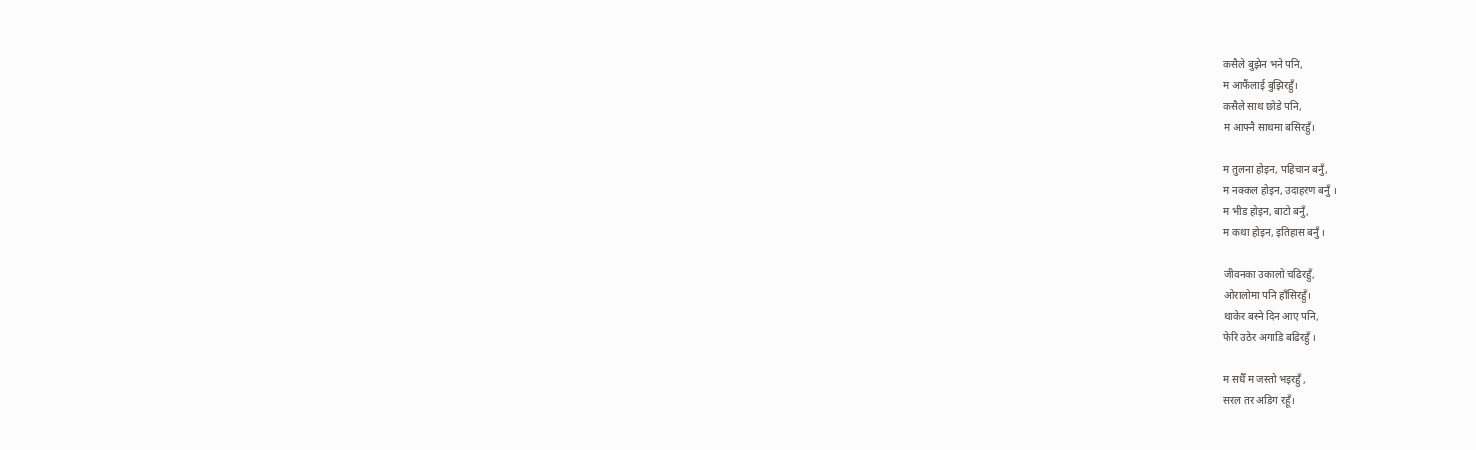कसैले बुझेन भने पनि,
म आफैंलाई बुझिरहुँ।
कसैले साथ छोडे पनि,
म आफ्नै साथमा बसिरहुँ।

म तुलना होइन, पहिचान बनुँ,
म नक्कल होइन, उदाहरण बनुँ ।
म भीड होइन, बाटो बनुँ,
म कथा होइन, इतिहास बनुँ ।

जीवनका उकालो चढिरहुँ,
ओरालोमा पनि हाँसिरहुँ।
थाकेर बस्ने दिन आए पनि,
फेरि उठेर अगाडि बढिरहुँ ।

म सधैँ म जस्तो भइरहुँ ,
सरल तर अडिग रहूँ।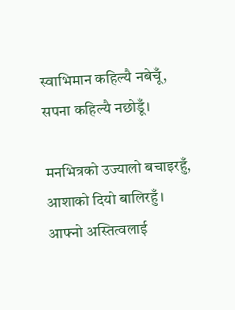स्वाभिमान कहिल्यै नबेचूँ,
सपना कहिल्यै नछोडूँ।

मनभित्रको उज्यालो बचाइरहुँ,
आशाको दियो बालिरहुँ।
आफ्नो अस्तित्वलाई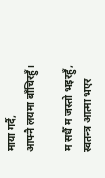माया गर्दै,
आफ्नै लयमा बाँचिरहुँ।

म सधैँ म जस्तो भइरहुँ,
स्वतन्त्र आत्मा भएर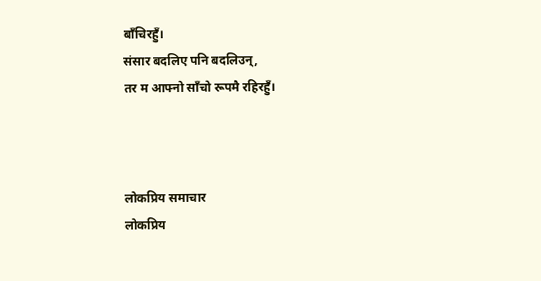बाँचिरहुँ।
संसार बदलिए पनि बदलिउन्,
तर म आफ्नो साँचो रूपमै रहिरहुँ।



लोकप्रिय समाचार
लोकप्रिय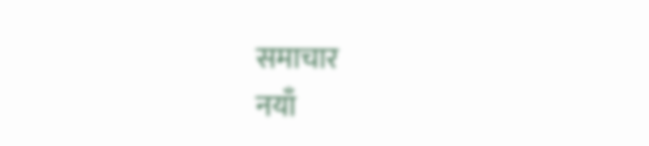समाचार
नयाँ